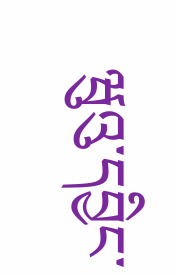ཝུའུ་དབྱིང་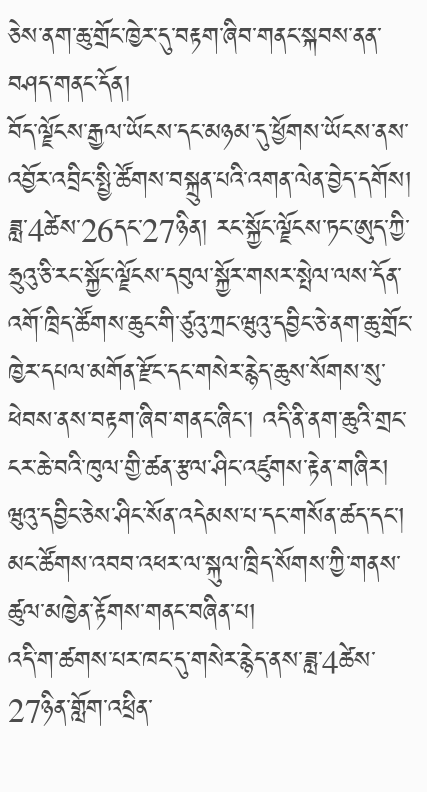ཅེས་ནག་ཆུ་གྲོང་ཁྱེར་དུ་བརྟག་ཞིབ་གནང་སྐབས་ནན་བཤད་གནང་དོན།
བོད་ལྗོངས་རྒྱལ་ཡོངས་དང་མཉམ་དུ་ཕྱོགས་ཡོངས་ནས་འབྱོར་འབྲིང་སྤྱི་ཚོགས་བསྐྲུན་པའི་འགན་ལེན་བྱེད་དགོས།
ཟླ་4ཚེས་26དང་27ཉིན། རང་སྐྱོང་ལྗོངས་ཏང་ཨུད་ཀྱི་ཧྲུའུ་ཅི་རང་སྐྱོང་ལྗོངས་དབུལ་སྐྱོར་གསར་སྤེལ་ལས་དོན་འགོ་ཁྲིད་ཚོགས་ཆུང་གི་ཙུའུ་ཀྲང་ཝུའུ་དབྱིང་ཅེ་ནག་ཆུ་གྲོང་ཁྱེར་དཔལ་མགོན་རྫོང་དང་གསེར་རྙེད་ཆུས་སོགས་སུ་ཕེབས་ནས་བརྟག་ཞིབ་གནང་ཞིང་། འདི་ནི་ནག་ཆུའི་གྲང་ངར་ཆེ་བའི་ཁུལ་གྱི་ཚན་རྩལ་ཤིང་འཛུགས་རྟེན་གཞིར། ཝུའུ་དབྱིང་ཅེས་ཤིང་སོན་འདེམས་པ་དང་གསོན་ཚད་དང་། མང་ཚོགས་འབབ་འཕར་ལ་སྐུལ་ཁྲིད་སོགས་ཀྱི་གནས་ཚུལ་མཁྱེན་རྟོགས་གནང་བཞིན་པ།
འདི་ག་ཚགས་པར་ཁང་དུ་གསེར་རྙེད་ནས་ཟླ་4ཚེས་27ཉིན་གློག་འཕྲིན་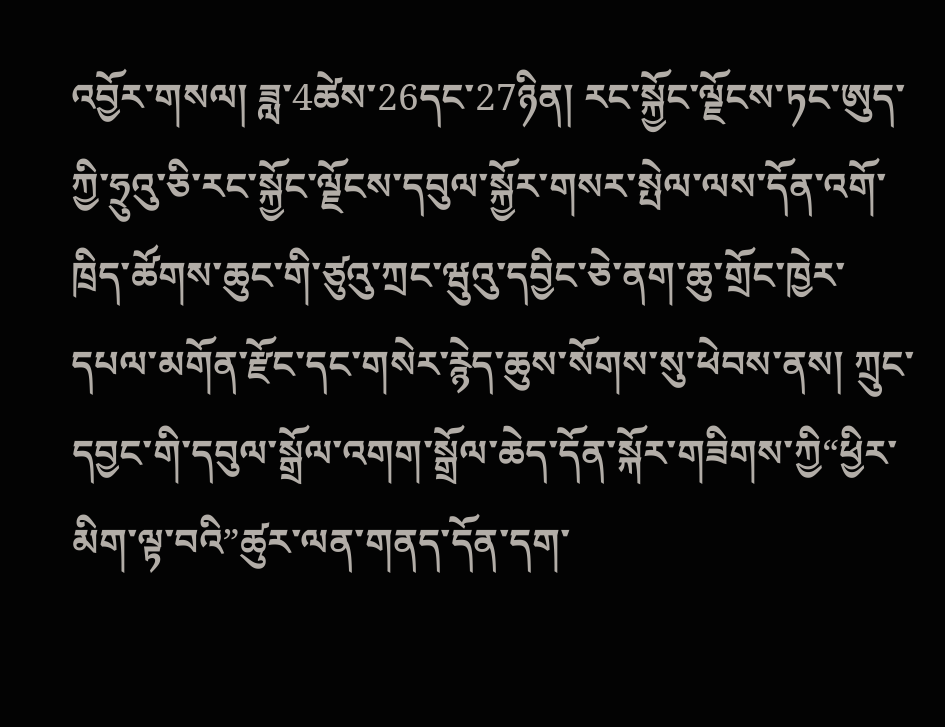འབྱོར་གསལ། ཟླ་4ཚེས་26དང་27ཉིན། རང་སྐྱོང་ལྗོངས་ཏང་ཨུད་ཀྱི་ཧྲུའུ་ཅི་རང་སྐྱོང་ལྗོངས་དབུལ་སྐྱོར་གསར་སྤེལ་ལས་དོན་འགོ་ཁྲིད་ཚོགས་ཆུང་གི་ཙུའུ་ཀྲང་ཝུའུ་དབྱིང་ཅེ་ནག་ཆུ་གྲོང་ཁྱེར་དཔལ་མགོན་རྫོང་དང་གསེར་རྙེད་ཆུས་སོགས་སུ་ཕེབས་ནས། ཀྲུང་དབྱང་གི་དབུལ་སྒྲོལ་འགག་སྒྲོལ་ཆེད་དོན་སྐོར་གཟིགས་ཀྱི“ཕྱིར་མིག་ལྟ་བའི”ཚུར་ལན་གནད་དོན་དག་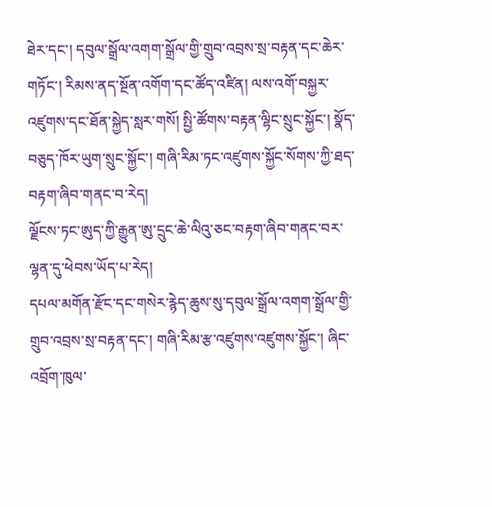ཐེར་དང་། དབུལ་སྒྲོལ་འགག་སྒྲོལ་གྱི་གྲུབ་འབྲས་སྲ་བརྟན་དང་ཆེར་གཏོང་། རིམས་ནད་སྔོན་འགོག་དང་ཚོད་འཛིན། ལས་འགོ་བསྐྱར་འཛུགས་དང་ཐོན་སྐྱེད་སླར་གསོ། སྤྱི་ཚོགས་བརྟན་ལྷིང་སྲུང་སྐྱོང་། སྣོད་བཅུད་ཁོར་ཡུག་སྲུང་སྐྱོང་། གཞི་རིམ་ཏང་འཛུགས་སྐྱོང་སོགས་ཀྱི་ཐད་བརྟག་ཞིབ་གནང་བ་རེད།
ལྗོངས་ཏང་ཨུད་ཀྱི་རྒྱུན་ཨུ་དྲུང་ཆེ་ལིའུ་ཅང་བརྟག་ཞིབ་གནང་བར་ལྷན་དུ་ཕེབས་ཡོད་པ་རེད།
དཔལ་མགོན་རྫོང་དང་གསེར་རྙེད་ཆུས་སུ་དབུལ་སྒྲོལ་འགག་སྒྲོལ་གྱི་གྲུབ་འབྲས་སྲ་བརྟན་དང་། གཞི་རིམ་རྩ་འཛུགས་འཛུགས་སྐྱོང་། ཞིང་འབྲོག་ཁུལ་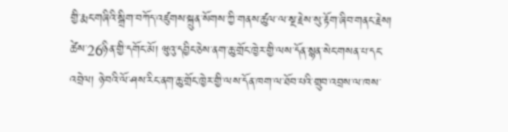གྱི་རྨང་གཞིའི་སྒྲིག་བཀོད་འཛུགས་སྐྲུན་སོགས་ཀྱི་གནས་ཚུལ་ལ་སྔ་རྗེས་སུ་རྟོག་ཞིབ་གནང་རྗེས། ཚེས་26ཉིན་གྱི་དགོང་མོ། ཝུའུ་དབྱིང་ཅེས་ནག་ཆུ་གྲོང་ཁྱེར་གྱི་ལས་དོན་སྙན་སེང་གསན་པ་དང་འབྲེལ། ཉེ་བའི་ལོ་ཤས་རིང་ནག་ཆུ་གྲོང་ཁྱེར་གྱི་ལས་དོན་ཁག་ལ་ཐོབ་པའི་གྲུབ་འབྲས་ལ་ཁས་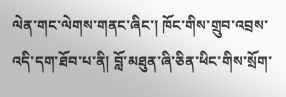ལེན་གང་ལེགས་གནང་ཞིང་། ཁོང་གིས་གྲུབ་འབྲས་འདི་དག་ཐོབ་པ་ནི། བློ་མཐུན་ཞི་ཅིན་ཕིང་གིས་སྲོག་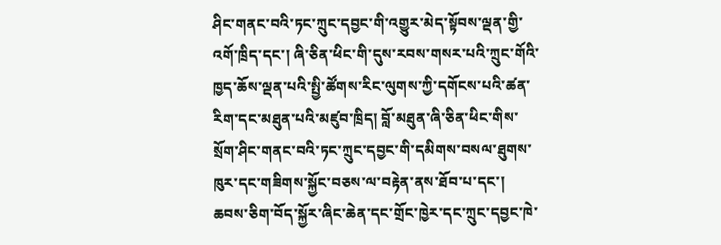ཤིང་གནང་བའི་ཏང་ཀྲུང་དབྱང་གི་འགྱུར་མེད་སྟོབས་ལྡན་གྱི་འགོ་ཁྲིད་དང་། ཞི་ཅིན་ཕིང་གི་དུས་རབས་གསར་པའི་ཀྲུང་གོའི་ཁྱད་ཆོས་ལྡན་པའི་སྤྱི་ཚོགས་རིང་ལུགས་ཀྱི་དགོངས་པའི་ཚན་རིག་དང་མཐུན་པའི་མཛུབ་ཁྲིད། བློ་མཐུན་ཞི་ཅིན་ཕིང་གིས་སྲོག་ཤིང་གནང་བའི་ཏང་ཀྲུང་དབྱང་གི་དམིགས་བསལ་ཐུགས་ཁུར་དང་གཟིགས་སྐྱོང་བཅས་ལ་བརྟེན་ནས་ཐོབ་པ་དང་། ཆབས་ཅིག་བོད་སྐྱོར་ཞིང་ཆེན་དང་གྲོང་ཁྱེར་དང་ཀྲུང་དབྱང་ཁེ་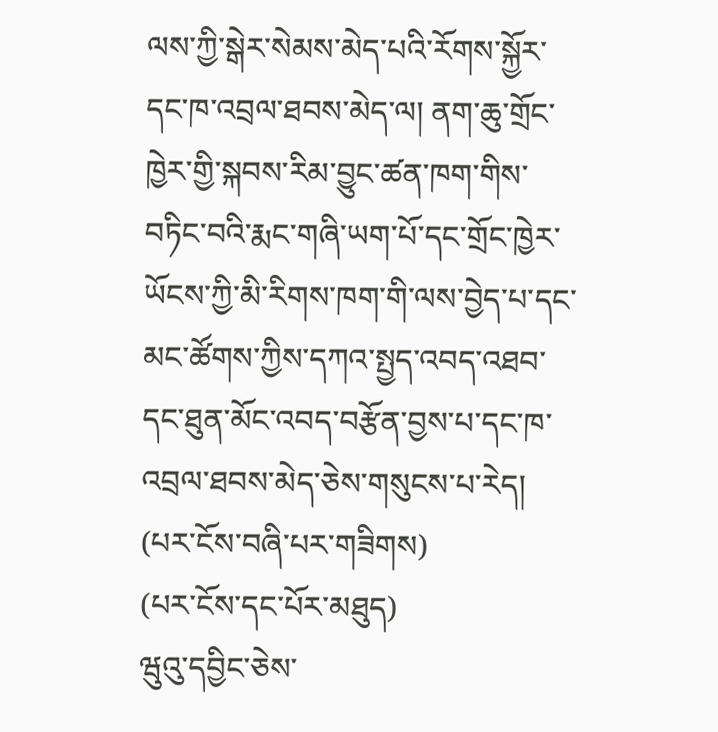ལས་ཀྱི་སྒེར་སེམས་མེད་པའི་རོགས་སྐྱོར་དང་ཁ་འབྲལ་ཐབས་མེད་ལ། ནག་ཆུ་གྲོང་ཁྱེར་གྱི་སྐབས་རིམ་བྱུང་ཚན་ཁག་གིས་བཏིང་བའི་རྨང་གཞི་ཡག་པོ་དང་གྲོང་ཁྱེར་ཡོངས་ཀྱི་མི་རིགས་ཁག་གི་ལས་བྱེད་པ་དང་མང་ཚོགས་ཀྱིས་དཀའ་སྤྱད་འབད་འཐབ་དང་ཐུན་མོང་འབད་བརྩོན་བྱས་པ་དང་ཁ་འབྲལ་ཐབས་མེད་ཅེས་གསུངས་པ་རེད།
(པར་ངོས་བཞི་པར་གཟིགས)
(པར་ངོས་དང་པོར་མཐུད)
ཝུའུ་དབྱིང་ཅེས་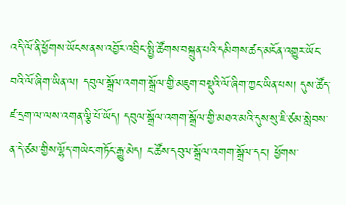འདི་ལོ་ནི་ཕྱོགས་ཡོངས་ནས་འབྱོར་འབྲིང་སྤྱི་ཚོགས་བསྐྲུན་པའི་དམིགས་ཚད་མངོན་འགྱུར་ཡོང་བའི་ལོ་ཞིག་ཡིན་ལ། དབུལ་སྒྲོལ་འགག་སྒྲོལ་གྱི་མཇུག་བསྡུའི་ལོ་ཞིག་ཀྱང་ཡིན་པས། དུས་ཚོད་ཛ་དྲག་ལ་ལས་འགན་ལྕི་པོ་ཡོད། དབུལ་སྒྲོལ་འགག་སྒྲོལ་གྱི་མཐའ་མའི་དུས་སུ་ཇི་ཙམ་སླེབས་ན་དེ་ཙམ་གྱིས་ལྷོད་གཡེང་གཏོང་རྒྱུ་མེད། ང་ཚོས་དབུལ་སྒྲོལ་འགག་སྒྲོལ་དང་། ཕྱོགས་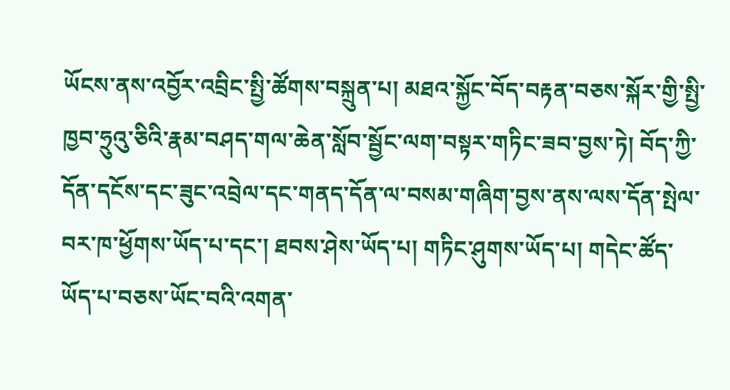ཡོངས་ནས་འབྱོར་འབྲིང་སྤྱི་ཚོགས་བསྐྲུན་པ། མཐའ་སྐྱོང་བོད་བརྟན་བཅས་སྐོར་གྱི་སྤྱི་ཁྱབ་ཧྲུའུ་ཅིའི་རྣམ་བཤད་གལ་ཆེན་སློབ་སྦྱོང་ལག་བསྟར་གཏིང་ཟབ་བྱས་ཏེ། བོད་ཀྱི་དོན་དངོས་དང་ཟུང་འབྲེལ་དང་གནད་དོན་ལ་བསམ་གཞིག་བྱས་ནས་ལས་དོན་སྤེལ་བར་ཁ་ཕྱོགས་ཡོད་པ་དང་། ཐབས་ཤེས་ཡོད་པ། གཏིང་ཤུགས་ཡོད་པ། གདེང་ཚོད་ཡོད་པ་བཅས་ཡོང་བའི་འགན་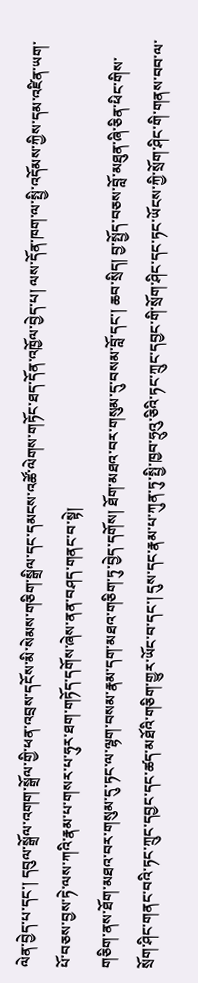ལེན་བྱེད་པ་དང་། དབུལ་སྒྲོལ་འགག་སྒྲོལ་གྱི་ཕན་འབྲས་དངོས་མི་སེམས་གཅིག་སྒྲིལ་དང་དམངས་འཚོ་ལེགས་གཏོང་ཐད་དོན་འཁྱོལ་བྱེད་པ། ལས་དོན་ཁག་ལ་སྤྱི་འདོམས་ཀྱིས་དམ་འཛིན་ཡག་པོ་བཅས་བྱས་ཏེ་ལས་ཀའི་རྣམ་པ་གསར་པ་ཧུར་ཐག་གཏོད་དགོས་ཞེས་ནན་བཤད་གནང་བ་སྟེ།
གཅིག་ནས་ཐོག་མཐའ་བར་གསུམ་དུ་ཏང་ལ་ལྷག་བསམ་རྣམ་དག་མཐའ་གཅིག་ཏུ་བྱེད་དགོས། ཐོག་མཐའ་བར་གསུམ་དུ་བསམ་བློ་དང་། ཆབ་སྲིད། བྱ་སྤྱོད་བཅས་བློ་མཐུན་ཞི་ཅིན་ཕིང་གིས་སྲོག་ཤིང་གནང་བའི་ཏང་ཀྲུང་དབྱང་དང་ཚད་མཐོའི་གཅིག་གྱུར་ཡོང་བ་དང་། དུས་དང་རྣམ་པ་ཀུན་ཏུ་སྤྱི་ཁྱབ་ཧྲུའུ་ཅིའི་ཏང་ཀྲུང་དབྱང་གི་སྲོག་ཤིང་དང་ཏང་ཡོངས་ཀྱི་སྲོག་ཤིང་གི་གནས་བབ་ལ་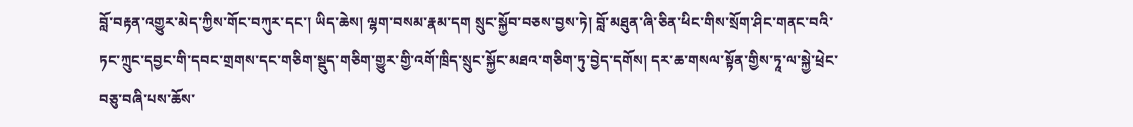བློ་བརྟན་འགྱུར་མེད་ཀྱིས་གོང་བཀུར་དང་། ཡིད་ཆེས། ལྷག་བསམ་རྣམ་དག སྲུང་སྐྱོབ་བཅས་བྱས་ཏེ། བློ་མཐུན་ཞི་ཅིན་ཕིང་གིས་སྲོག་ཤིང་གནང་བའི་ཏང་ཀྲུང་དབྱང་གི་དབང་གྲགས་དང་གཅིག་སྡུད་གཅིག་གྱུར་གྱི་འགོ་ཁྲིད་སྲུང་སྐྱོང་མཐའ་གཅིག་ཏུ་བྱེད་དགོས། དར་ཆ་གསལ་སྟོན་གྱིས་ཏཱ་ལ་སྐྱེ་ཕྲེང་བཅུ་བཞི་པས་ཆོས་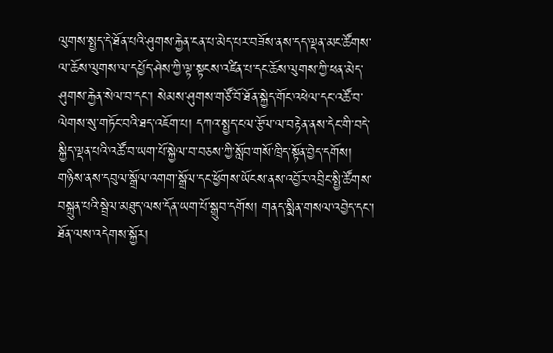ལུགས་སྤྱད་དེ་ཐོན་པའི་ཤུགས་རྐྱེན་ངན་པ་མེད་པར་བཟོས་ནས་དད་ལྡན་མང་ཚོགས་ལ་ཆོས་ལུགས་ལ་དཔྱོད་ཤེས་ཀྱི་ལྟ་སྟངས་འཛིན་པ་དང་ཆོས་ལུགས་ཀྱི་ཕན་མེད་ཤུགས་རྐྱེན་སེལ་བ་དང་། སེམས་ཤུགས་གཙོ་བོ་ཐོན་སྐྱེད་གོང་འཕེལ་དང་འཚོ་བ་ལེགས་སུ་གཏོང་བའི་ཐད་འཇོག་པ། དཀའ་སྤྱད་ངལ་རྩོལ་ལ་བརྟེན་ནས་དེང་གི་བདེ་སྐྱིད་ལྡན་པའི་འཚོ་བ་ཡག་པོ་སྐྱེལ་བ་བཅས་ཀྱི་སློབ་གསོ་ཁྲིད་སྟོན་བྱེད་དགོས།
གཉིས་ནས་དབུལ་སྒྲོལ་འགག་སྒྲོལ་དང་ཕྱོགས་ཡོངས་ནས་འབྱོར་འབྲིང་སྤྱི་ཚོགས་བསྐྲུན་པའི་སྦྲེལ་མཐུད་ལས་དོན་ཡག་པོ་སྒྲུབ་དགོས། གནད་སྨིན་གསལ་འབྱེད་དང་། ཐོན་ལས་འདེགས་སྐྱོར།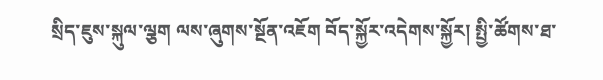སྲིད་ཇུས་སྐུལ་ལྕག ལས་ཞུགས་སྔོན་འཇོག བོད་སྐྱོར་འདེགས་སྐྱོར། སྤྱི་ཚོགས་ཐ་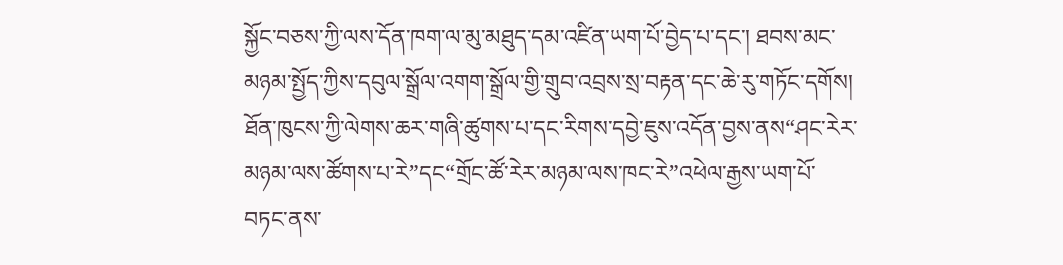སྐྱོང་བཅས་ཀྱི་ལས་དོན་ཁག་ལ་མུ་མཐུད་དམ་འཛིན་ཡག་པོ་བྱེད་པ་དང་། ཐབས་མང་མཉམ་སྤྱོད་ཀྱིས་དབུལ་སྒྲོལ་འགག་སྒྲོལ་གྱི་གྲུབ་འབྲས་སྲ་བརྟན་དང་ཆེ་རུ་གཏོང་དགོས། ཐོན་ཁུངས་ཀྱི་ལེགས་ཆར་གཞི་ཚུགས་པ་དང་རིགས་དབྱེ་ཇུས་འདོན་བྱས་ནས“ཤང་རེར་མཉམ་ལས་ཚོགས་པ་རེ”དང“གྲོང་ཚོ་རེར་མཉམ་ལས་ཁང་རེ”འཕེལ་རྒྱས་ཡག་པོ་བཏང་ནས་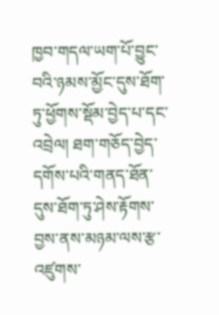ཁྱབ་གདལ་ཡག་པོ་བྱུང་བའི་ཉམས་མྱོང་དུས་ཐོག་ཏུ་ཕྱོགས་སྡོམ་བྱེད་པ་དང་འབྲེལ། ཐག་གཅོད་བྱེད་དགོས་པའི་གནད་ཐོན་དུས་ཐོག་ཏུ་ཤེས་རྟོགས་བྱས་ནས་མཉམ་ལས་རྩ་འཛུགས་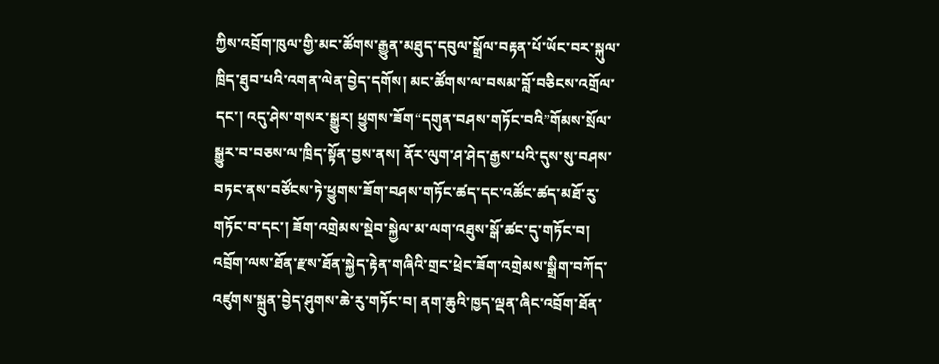ཀྱིས་འབྲོག་ཁུལ་གྱི་མང་ཚོགས་རྒྱུན་མཐུད་དབུལ་སྒྲོལ་བརྟན་པོ་ཡོང་བར་སྐུལ་ཁྲིད་ཐུབ་པའི་འགན་ལེན་བྱེད་དགོས། མང་ཚོགས་ལ་བསམ་བློ་བཅིངས་འགྲོལ་དང་། འདུ་ཤེས་གསར་སྒྱུར། ཕྱུགས་ཟོག“དགུན་བཤས་གཏོང་བའི”གོམས་སྲོལ་སྒྱུར་བ་བཅས་ལ་ཁྲིད་སྟོན་བྱས་ནས། ནོར་ལུག་ཤ་ཤེད་རྒྱས་པའི་དུས་སུ་བཤས་བཏང་ནས་བཙོངས་ཏེ་ཕྱུགས་ཟོག་བཤས་གཏོང་ཚད་དང་འཚོང་ཚད་མཐོ་རུ་གཏོང་བ་དང་། ཟོག་འགྲེམས་སྡེབ་སྐྱེལ་མ་ལག་འཐུས་སྒོ་ཚང་དུ་གཏོང་བ། འབྲོག་ལས་ཐོན་རྫས་ཐོན་སྐྱེད་རྟེན་གཞིའི་གྲང་ཕྲེང་ཟོག་འགྲེམས་སྒྲིག་བཀོད་འཛུགས་སྐྲུན་བྱེད་ཤུགས་ཆེ་རུ་གཏོང་བ། ནག་ཆུའི་ཁྱད་ལྡན་ཞིང་འབྲོག་ཐོན་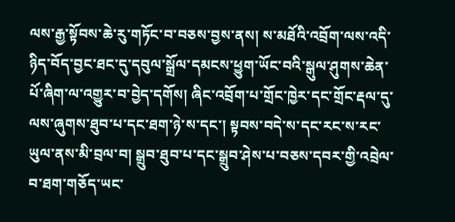ལས་རྒྱ་སྟོབས་ཆེ་རུ་གཏོང་བ་བཅས་བྱས་ནས། ས་མཐོའི་འབྲོག་ལས་འདི་ཉིད་བོད་བྱང་ཐང་དུ་དབུལ་སྒྲོལ་དམངས་ཕྱུག་ཡོང་བའི་སྒུལ་ཤུགས་ཆེན་པོ་ཞིག་ལ་འགྱུར་བ་བྱེད་དགོས། ཞིང་འབྲོག་པ་གྲོང་ཁྱེར་དང་གྲོང་རྡལ་དུ་ལས་ཞུགས་ཐུབ་པ་དང་ཐག་ཉེ་ས་དང་། སྟབས་བདེ་ས་དང་རང་ས་རང་ཡུལ་ནས་མི་བྲལ་བ། སྒྲུབ་ཐུབ་པ་དང་སྒྲུབ་ཤེས་པ་བཅས་དབར་གྱི་འབྲེལ་བ་ཐག་གཅོད་ཡང་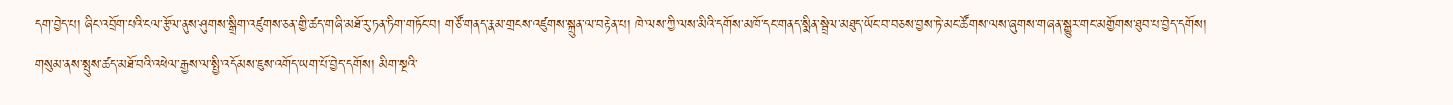དག་བྱེད་པ། ཞིང་འབྲོག་པའི་ངལ་རྩོལ་ནུས་ཤུགས་སྒྲིག་འཛུགས་ཅན་གྱི་ཚད་གཞི་མཐོ་རུ་ཏན་ཏིག་གཏོང་བ། གཙོ་གནད་རྣམ་གྲངས་འཛུགས་སྐྲུན་ལ་བརྟེན་པ། ཁེ་ལས་ཀྱི་ལས་མིའི་དགོས་མཁོ་དང་གནད་སྨིན་སྦྲེལ་མཐུད་ཡོང་བ་བཅས་བྱས་ཏེ་མང་ཚོགས་ལས་ཞུགས་གཞན་སྒྱུར་གང་མགྱོགས་ཐུབ་པ་བྱེད་དགོས།
གསུམ་ནས་སྤུས་ཚད་མཐོ་བའི་འཕེལ་རྒྱས་ལ་སྤྱི་འདོམས་ཇུས་འགོད་ཡག་པོ་བྱེད་དགོས། མིག་སྔའི་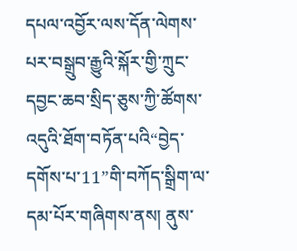དཔལ་འབྱོར་ལས་དོན་ལེགས་པར་བསྒྲུབ་རྒྱུའི་སྐོར་གྱི་ཀྲུང་དབྱང་ཆབ་སྲིད་ཅུས་ཀྱི་ཚོགས་འདུའི་ཐོག་བཏོན་པའི“བྱེད་དགོས་པ་11”གི་བཀོད་སྒྲིག་ལ་དམ་པོར་གཞིགས་ནས། ནུས་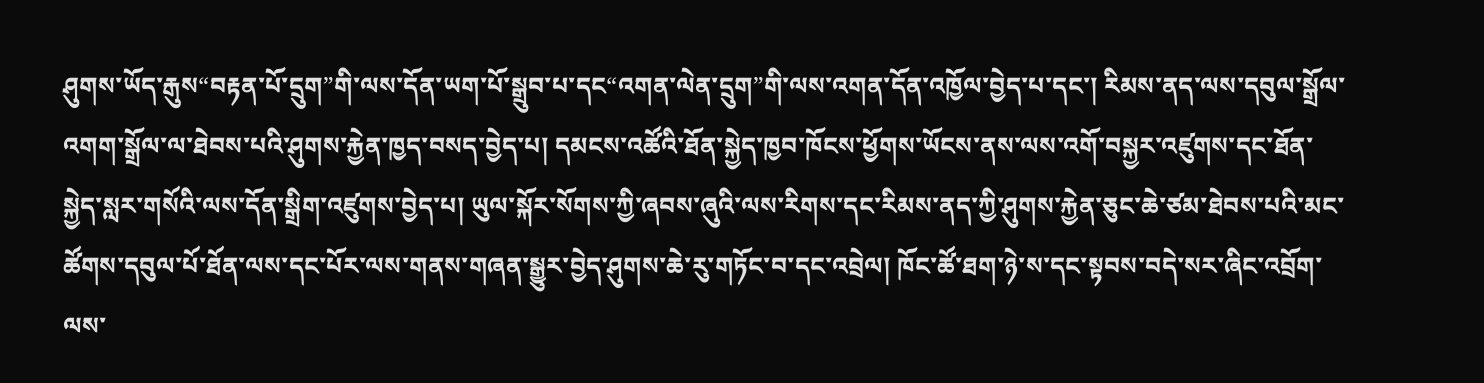ཤུགས་ཡོད་རྒུས“བརྟན་པོ་དྲུག”གི་ལས་དོན་ཡག་པོ་སྒྲུབ་པ་དང“འགན་ལེན་དྲུག”གི་ལས་འགན་དོན་འཁྱོལ་བྱེད་པ་དང་། རིམས་ནད་ལས་དབུལ་སྒྲོལ་འགག་སྒྲོལ་ལ་ཐེབས་པའི་ཤུགས་རྐྱེན་ཁྱད་བསད་བྱེད་པ། དམངས་འཚོའི་ཐོན་སྐྱེད་ཁྱབ་ཁོངས་ཕྱོགས་ཡོངས་ནས་ལས་འགོ་བསྐྱར་འཛུགས་དང་ཐོན་སྐྱེད་སླར་གསོའི་ལས་དོན་སྒྲིག་འཛུགས་བྱེད་པ། ཡུལ་སྐོར་སོགས་ཀྱི་ཞབས་ཞུའི་ལས་རིགས་དང་རིམས་ནད་ཀྱི་ཤུགས་རྐྱེན་ཅུང་ཆེ་ཙམ་ཐེབས་པའི་མང་ཚོགས་དབུལ་པོ་ཐོན་ལས་དང་པོར་ལས་གནས་གཞན་སྒྱུར་བྱེད་ཤུགས་ཆེ་རུ་གཏོང་བ་དང་འབྲེལ། ཁོང་ཚོ་ཐག་ཉེ་ས་དང་སྟབས་བདེ་སར་ཞིང་འབྲོག་ལས་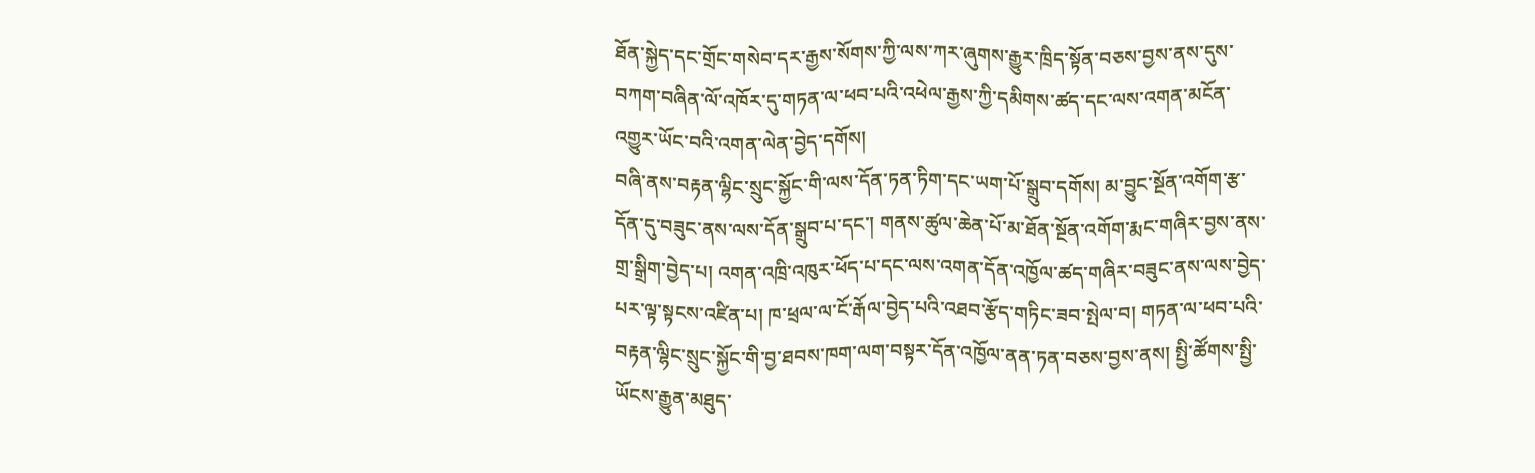ཐོན་སྐྱེད་དང་གྲོང་གསེབ་དར་རྒྱས་སོགས་ཀྱི་ལས་ཀར་ཞུགས་རྒྱུར་ཁྲིད་སྟོན་བཅས་བྱས་ནས་དུས་བཀག་བཞིན་ལོ་འཁོར་དུ་གཏན་ལ་ཕབ་པའི་འཕེལ་རྒྱས་ཀྱི་དམིགས་ཚད་དང་ལས་འགན་མངོན་འགྱུར་ཡོང་བའི་འགན་ལེན་བྱེད་དགོས།
བཞི་ནས་བརྟན་ལྷིང་སྲུང་སྐྱོང་གི་ལས་དོན་ཏན་ཏིག་དང་ཡག་པོ་སྒྲུབ་དགོས། མ་བྱུང་སྔོན་འགོག་རྩ་དོན་དུ་བཟུང་ནས་ལས་དོན་སྒྲུབ་པ་དང་། གནས་ཚུལ་ཆེན་པོ་མ་ཐོན་སྔོན་འགོག་རྨང་གཞིར་བྱས་ནས་གྲ་སྒྲིག་བྱེད་པ། འགན་འཁྲི་འཁུར་ཕོད་པ་དང་ལས་འགན་དོན་འཁྱོལ་ཚད་གཞིར་བཟུང་ནས་ལས་བྱེད་པར་ལྟ་སྟངས་འཛིན་པ། ཁ་ཕྲལ་ལ་ངོ་རྒོལ་བྱེད་པའི་འཐབ་རྩོད་གཏིང་ཟབ་སྤེལ་བ། གཏན་ལ་ཕབ་པའི་བརྟན་ལྷིང་སྲུང་སྐྱོང་གི་བྱ་ཐབས་ཁག་ལག་བསྟར་དོན་འཁྱོལ་ནན་ཏན་བཅས་བྱས་ནས། སྤྱི་ཚོགས་སྤྱི་ཡོངས་རྒྱུན་མཐུད་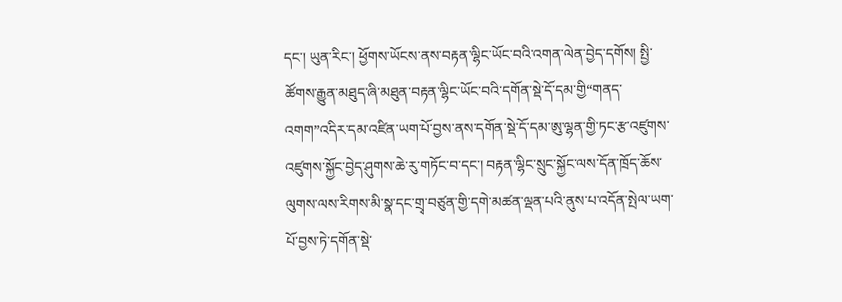དང་། ཡུན་རིང་། ཕྱོགས་ཡོངས་ནས་བརྟན་ལྷིང་ཡོང་བའི་འགན་ལེན་བྱེད་དགོས། སྤྱི་ཚོགས་རྒྱུན་མཐུད་ཞི་མཐུན་བརྟན་ལྷིང་ཡོང་བའི་དགོན་སྡེ་དོ་དམ་གྱི“གནད་འགག”འདིར་དམ་འཛིན་ཡག་པོ་བྱས་ནས་དགོན་སྡེ་དོ་དམ་ཨུ་ལྷན་གྱི་ཏང་རྩ་འཛུགས་འཛུགས་སྐྱོང་བྱེད་ཤུགས་ཆེ་རུ་གཏོང་བ་དང་། བརྟན་ལྷིང་སྲུང་སྐྱོང་ལས་དོན་ཁྲོད་ཆོས་ལུགས་ལས་རིགས་མི་སྣ་དང་གྲྭ་བཙུན་གྱི་དགེ་མཚན་ལྡན་པའི་ནུས་པ་འདོན་སྤེལ་ཡག་པོ་བྱས་ཏེ་དགོན་སྡེ་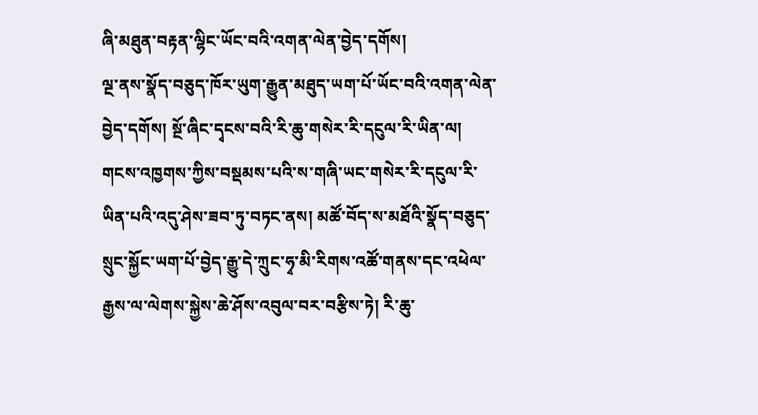ཞི་མཐུན་བརྟན་ལྷིང་ཡོང་བའི་འགན་ལེན་བྱེད་དགོས།
ལྔ་ནས་སྣོད་བཅུད་ཁོར་ཡུག་རྒྱུན་མཐུད་ཡག་པོ་ཡོང་བའི་འགན་ལེན་བྱེད་དགོས། སྔོ་ཞིང་དྭངས་བའི་རི་ཆུ་གསེར་རི་དངུལ་རི་ཡིན་ལ། གངས་འཁྱགས་ཀྱིས་བསྡམས་པའི་ས་གཞི་ཡང་གསེར་རི་དངུལ་རི་ཡིན་པའི་འདུ་ཤེས་ཟབ་ཏུ་བཏང་ནས། མཚོ་བོད་ས་མཐོའི་སྣོད་བཅུད་སྲུང་སྐྱོང་ཡག་པོ་བྱེད་རྒྱུ་དེ་ཀྲུང་ཧྭ་མི་རིགས་འཚོ་གནས་དང་འཕེལ་རྒྱས་ལ་ལེགས་སྐྱེས་ཆེ་ཤོས་འབུལ་བར་བརྩིས་ཏེ། རི་ཆུ་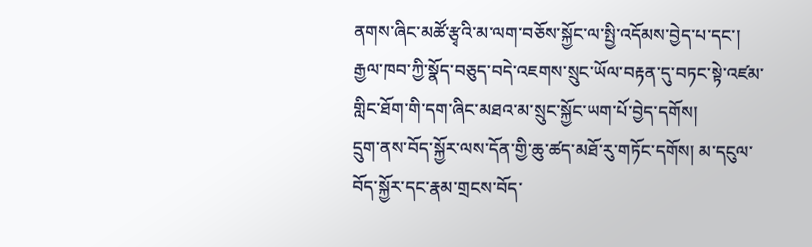ནགས་ཞིང་མཚོ་རྩྭའི་མ་ལག་བཅོས་སྐྱོང་ལ་སྤྱི་འདོམས་བྱེད་པ་དང་། རྒྱལ་ཁབ་ཀྱི་སྣོད་བཅུད་བདེ་འཇགས་སྲུང་ཡོལ་བརྟན་དུ་བཏང་སྟེ་འཛམ་གླིང་ཐོག་གི་དག་ཞིང་མཐའ་མ་སྲུང་སྐྱོང་ཡག་པོ་བྱེད་དགོས།
དྲུག་ནས་བོད་སྐྱོར་ལས་དོན་གྱི་ཆུ་ཚད་མཐོ་རུ་གཏོང་དགོས། མ་དངུལ་བོད་སྐྱོར་དང་རྣམ་གྲངས་བོད་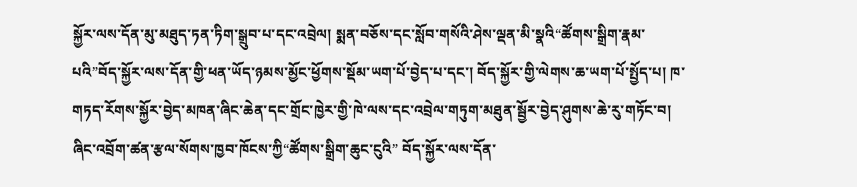སྐྱོར་ལས་དོན་མུ་མཐུད་ཏན་ཏིག་སྒྲུབ་པ་དང་འབྲེལ། སྨན་བཅོས་དང་སློབ་གསོའི་ཤེས་ལྡན་མི་སྣའི“ཚོགས་སྒྲིག་རྣམ་པའི”བོད་སྐྱོར་ལས་དོན་གྱི་ཕན་ཡོད་ཉམས་མྱོང་ཕྱོགས་སྡོམ་ཡག་པོ་བྱེད་པ་དང་། བོད་སྐྱོར་གྱི་ལེགས་ཆ་ཡག་པོ་སྤྱོད་པ། ཁ་གཏད་རོགས་སྐྱོར་བྱེད་མཁན་ཞིང་ཆེན་དང་གྲོང་ཁྱེར་གྱི་ཁེ་ལས་དང་འབྲེལ་གཏུག་མཐུན་སྦྱོར་བྱེད་ཤུགས་ཆེ་རུ་གཏོང་བ། ཞིང་འབྲོག་ཚན་རྩལ་སོགས་ཁྱབ་ཁོངས་ཀྱི“ཚོགས་སྒྲིག་ཆུང་ངུའི” བོད་སྐྱོར་ལས་དོན་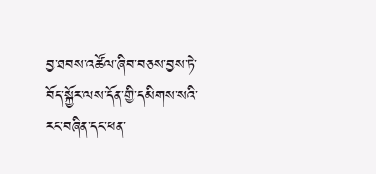བྱ་ཐབས་འཚོལ་ཞིབ་བཅས་བྱས་ཏེ་བོད་སྐྱོར་ལས་དོན་གྱི་དམིགས་སའི་རང་བཞིན་དང་ཕན་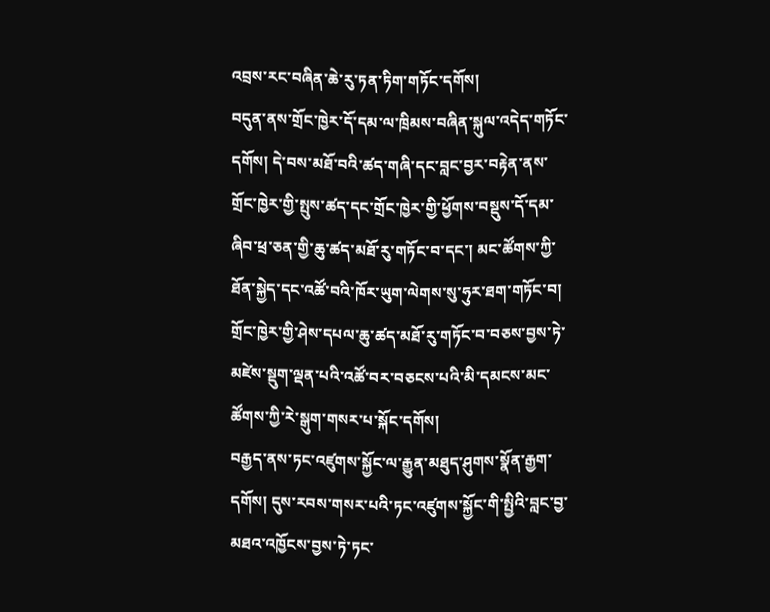འབྲས་རང་བཞིན་ཆེ་རུ་ཏན་ཏིག་གཏོང་དགོས།
བདུན་ནས་གྲོང་ཁྱེར་དོ་དམ་ལ་ཁྲིམས་བཞིན་སྐུལ་འདེད་གཏོང་དགོས། དེ་བས་མཐོ་བའི་ཚད་གཞི་དང་བླང་བྱར་བརྟེན་ནས་གྲོང་ཁྱེར་གྱི་སྤུས་ཚད་དང་གྲོང་ཁྱེར་གྱི་ཕྱོགས་བསྡུས་དོ་དམ་ཞིབ་ཕྲ་ཅན་གྱི་ཆུ་ཚད་མཐོ་རུ་གཏོང་བ་དང་། མང་ཚོགས་ཀྱི་ཐོན་སྐྱེད་དང་འཚོ་བའི་ཁོར་ཡུག་ལེགས་སུ་ཧུར་ཐག་གཏོང་བ། གྲོང་ཁྱེར་གྱི་ཤེས་དཔལ་ཆུ་ཚད་མཐོ་རུ་གཏོང་བ་བཅས་བྱས་ཏེ་མཛེས་སྡུག་ལྡན་པའི་འཚོ་བར་བཅངས་པའི་མི་དམངས་མང་ཚོགས་ཀྱི་རེ་སྒུག་གསར་པ་སྐོང་དགོས།
བརྒྱད་ནས་ཏང་འཛུགས་སྐྱོང་ལ་རྒྱུན་མཐུད་ཤུགས་སྣོན་རྒྱག་དགོས། དུས་རབས་གསར་པའི་ཏང་འཛུགས་སྐྱོང་གི་སྤྱིའི་བླང་བྱ་མཐའ་འཁྱོངས་བྱས་ཏེ་ཏང་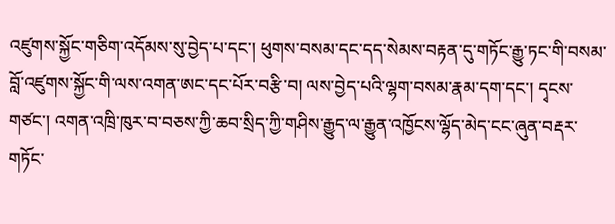འཛུགས་སྐྱོང་གཅིག་འདོམས་སུ་བྱེད་པ་དང་། ཕུགས་བསམ་དང་དད་སེམས་བརྟན་དུ་གཏོང་རྒྱུ་ཏང་གི་བསམ་བློ་འཛུགས་སྐྱོང་གི་ལས་འགན་ཨང་དང་པོར་བརྩི་བ། ལས་བྱེད་པའི་ལྷག་བསམ་རྣམ་དག་དང་། དྭངས་གཙང་། འགན་འཁྲི་ཁུར་བ་བཅས་ཀྱི་ཆབ་སྲིད་ཀྱི་གཤིས་རྒྱུད་ལ་རྒྱུན་འཁྱོངས་ལྷོད་མེད་ངང་ཞུན་བརྡར་གཏོང་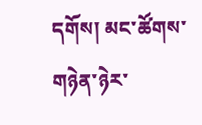དགོས། མང་ཚོགས་གཉེན་ཉེར་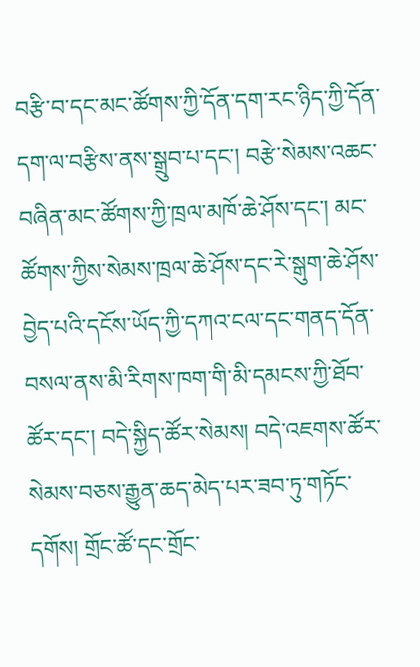བརྩི་བ་དང་མང་ཚོགས་ཀྱི་དོན་དག་རང་ཉིད་ཀྱི་དོན་དག་ལ་བརྩིས་ནས་སྒྲུབ་པ་དང་། བརྩེ་སེམས་འཆང་བཞིན་མང་ཚོགས་ཀྱི་ཁྲལ་མཁོ་ཆེ་ཤོས་དང་། མང་ཚོགས་ཀྱིས་སེམས་ཁྲལ་ཆེ་ཤོས་དང་རེ་སྒུག་ཆེ་ཤོས་བྱེད་པའི་དངོས་ཡོད་ཀྱི་དཀའ་ངལ་དང་གནད་དོན་བསལ་ནས་མི་རིགས་ཁག་གི་མི་དམངས་ཀྱི་ཐོབ་ཚོར་དང་། བདེ་སྐྱིད་ཚོར་སེམས། བདེ་འཇགས་ཚོར་སེམས་བཅས་རྒྱུན་ཆད་མེད་པར་ཟབ་ཏུ་གཏོང་དགོས། གྲོང་ཚོ་དང་གྲོང་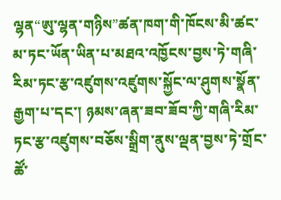ལྷན“ཨུ་ལྷན་གཉིས”ཚན་ཁག་གི་ཁོངས་མི་ཚང་མ་ཏང་ཡོན་ཡིན་པ་མཐའ་འཁྱོངས་བྱས་ཏེ་གཞི་རིམ་ཏང་རྩ་འཛུགས་འཛུགས་སྐྱོང་ལ་ཤུགས་སྣོན་རྒྱག་པ་དང་། ཉམས་ཞན་ཟབ་ཟོབ་ཀྱི་གཞི་རིམ་ཏང་རྩ་འཛུགས་བཅོས་སྒྲིག་ནུས་ལྡན་བྱས་ཏེ་གྲོང་ཚོ་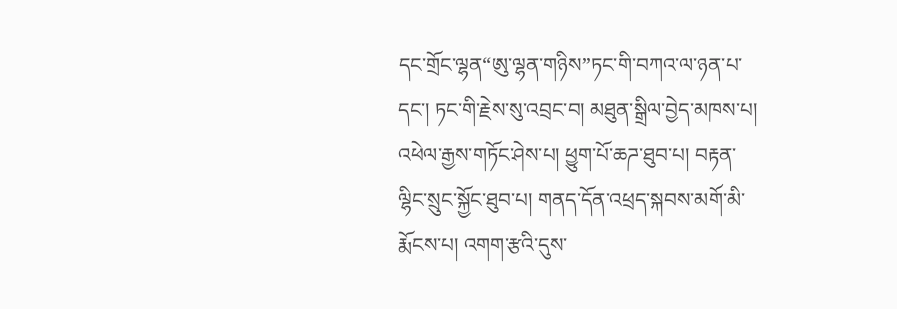དང་གྲོང་ལྷན“ཨུ་ལྷན་གཉིས”ཏང་གི་བཀའ་ལ་ཉན་པ་དང་། ཏང་གི་རྗེས་སུ་འབྲང་བ། མཐུན་སྒྲིལ་བྱེད་མཁས་པ། འཕེལ་རྒྱས་གཏོང་ཤེས་པ། ཕྱུག་པོ་ཆཌ་ཐུབ་པ། བརྟན་ལྷིང་སྲུང་སྐྱོང་ཐུབ་པ། གནད་དོན་འཕྲད་སྐབས་མགོ་མི་རྨོངས་པ། འགག་རྩའི་དུས་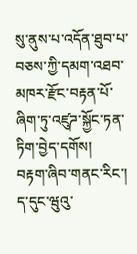སུ་ནུས་པ་འདོན་ཐུབ་པ་བཅས་ཀྱི་དམག་འཐབ་མཁར་རྫོང་བརྟན་པོ་ཞིག་ཏུ་འཛུཌ་སྐྱོང་ཏན་ཏིག་བྱེད་དགོས།
བརྟག་ཞིབ་གནང་རིང་། ད་དུང་ཝུའུ་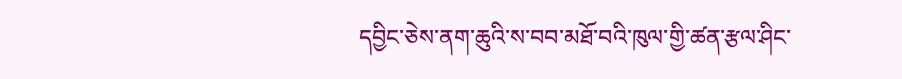དབྱིང་ཅེས་ནག་ཆུའི་ས་བབ་མཐོ་བའི་ཁུལ་གྱི་ཚན་རྩལ་ཤིང་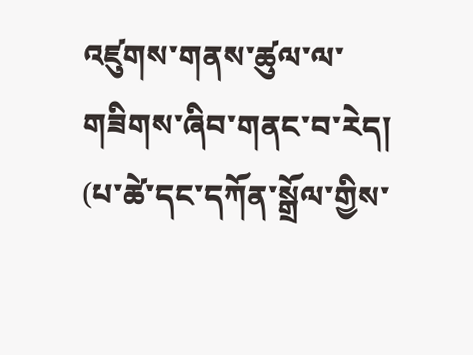འཛུགས་གནས་ཚུལ་ལ་གཟིགས་ཞིབ་གནང་བ་རེད།
(པ་ཚེ་དང་དཀོན་སྒྲོལ་གྱིས་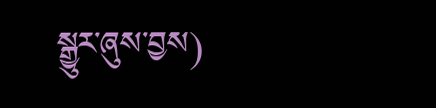སྒྱུར་ཞུས་བྱས)